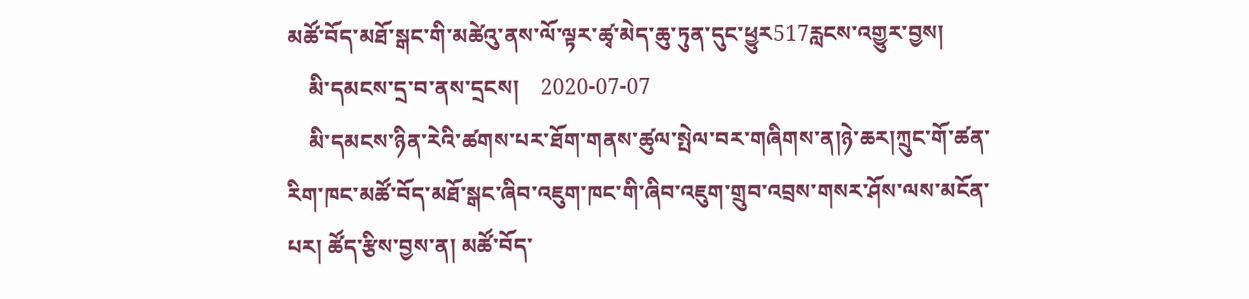མཚོ་བོད་མཐོ་སྒང་གི་མཚེའུ་ནས་ལོ་ལྟར་ཚྭ་མེད་ཆུ་ཏུན་དུང་ཕྱུར517རླངས་འགྱུར་བྱས།
    མི་དམངས་དྲ་བ་ནས་དྲངས།    2020-07-07
    མི་དམངས་ཉིན་རེའི་ཚགས་པར་ཐོག་གནས་ཚུལ་སྤེལ་བར་གཞིགས་ན།ཉེ་ཆར།ཀྲུང་གོ་ཚན་རིག་ཁང་མཚོ་བོད་མཐོ་སྒང་ཞིབ་འཇུག་ཁང་གི་ཞིབ་འཇུག་གྲུབ་འབྲས་གསར་ཤོས་ལས་མངོན་པར། ཚོད་རྩིས་བྱས་ན། མཚོ་བོད་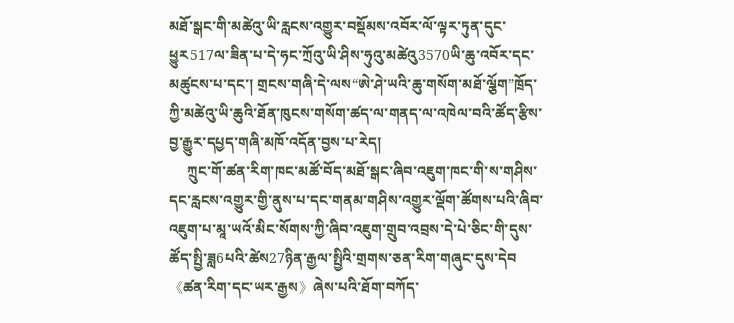མཐོ་སྒང་གི་མཚེའུ་ཡི་རླངས་འགྱུར་བསྡོམས་འབོར་ལོ་ལྟར་ཏུན་དུང་ཕྱུར517ལ་ཟིན་པ་དེ་ཧང་ཀྲོའུ་ཡི་ཤིས་ཧུའུ་མཚེའུ3570ཡི་ཆུ་འབོར་དང་མཚུངས་པ་དང་། གྲངས་གཞི་དེ་ལས“ཨེ་ཤེ་ཡའི་ཆུ་གསོག་མཐོ་ལྕོག”ཁྲོད་ཀྱི་མཚེའུ་ཡི་ཆུའི་ཐོན་ཁུངས་གསོག་ཚད་ལ་གནད་ལ་འཁེལ་བའི་ཚོད་རྩིས་བྱ་རྒྱུར་དཔྱད་གཞི་མཁོ་འདོན་བྱས་པ་རེད།
     ཀྲུང་གོ་ཚན་རིག་ཁང་མཚོ་བོད་མཐོ་སྒང་ཞིབ་འཇུག་ཁང་གི་ས་གཤིས་དང་རླངས་འགྱུར་གྱི་ནུས་པ་དང་གནམ་གཤིས་འགྱུར་ལྡོག་ཚོགས་པའི་ཞིབ་འཇུག་པ་མཱ་ཡའོ་མིང་སོགས་ཀྱི་ཞིབ་འཇུག་གྲུབ་འབྲས་དེ་པེ་ཅིང་གི་དུས་ཚོད་སྤྱི་ཟླ6པའི་ཚེས27ཉིན་རྒྱལ་སྤྱིའི་གྲགས་ཅན་རིག་གཞུང་དུས་དེབ《ཚན་རིག་དང་ཡར་རྒྱས》ཞེས་པའི་ཐོག་བཀོད་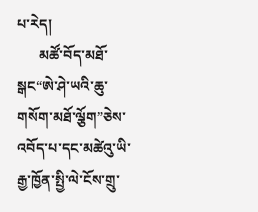པ་རེད།
      མཚོ་བོད་མཐོ་སྒང“ཨེ་ཤེ་ཡའི་ཆུ་གསོག་མཐོ་ལྕོག”ཅེས་འབོད་པ་དང་མཚེའུ་ཡི་རྒྱ་ཁྱོན་སྤྱི་ལེ་ངོས་གྲུ་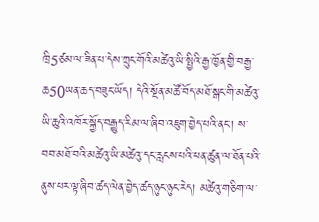ཁྲི5ཙམ་ལ་ཟིན་པ་དེས་ཀྲུང་གོའི་མཚེའུ་ཡི་སྤྱིའི་རྒྱ་ཁྱོན་གྱི་བརྒྱ་ཆ50ཡན་ཆད་བཟུང་ཡོད། དེའི་སྔོན་མཚོ་བོད་མཐོ་སྒང་གི་མཚེའུ་ཡི་ཆུའི་འཁོར་སྐྱོད་བརྒྱུད་རིམ་ལ་ཞིབ་འཇུག་བྱེད་པའི་ནང་། ས་བབ་མཐོ་བའི་མཚེའུ་ཡི་མཚེའུ་དང་རླངས་པའི་ཕན་ཚུན་ལ་ཐོན་པའི་ནུས་པར་ལྟ་ཞིབ་ཚད་ལེན་བྱེད་ཚད་ཉུང་ཉུང་རེད། མཚེའུ་གཅིག་ལ་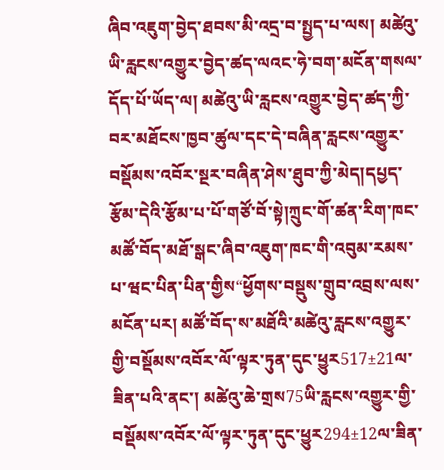ཞིབ་འཇུག་བྱེད་ཐབས་མི་འདྲ་བ་སྤྱད་པ་ལས། མཚེའུ་ཡི་རླངས་འགྱུར་བྱེད་ཚད་ལའང་ཧེ་བག་མངོན་གསལ་དོད་པོ་ཡོད་ལ། མཚེའུ་ཡི་རླངས་འགྱུར་བྱེད་ཚད་ཀྱི་བར་མཐོངས་ཁྱབ་ཚུལ་དང་དེ་བཞིན་རླངས་འགྱུར་བསྡོམས་འབོར་སྔར་བཞིན་ཤེས་ཐུབ་ཀྱི་མེད།དཔྱད་རྩོམ་དེའི་རྩོམ་པ་པོ་གཙོ་བོ་སྟེ།ཀྲུང་གོ་ཚན་རིག་ཁང་མཚོ་བོད་མཐོ་སྒང་ཞིབ་འཇུག་ཁང་གི་འབུམ་རམས་པ་ཝང་པིན་པིན་གྱིས“ཕྱོགས་བསྡུས་གྲུབ་འབྲས་ལས་མངོན་པར། མཚོ་བོད་ས་མཐོའི་མཚེའུ་རླངས་འགྱུར་གྱི་བསྡོམས་འབོར་ལོ་ལྟར་ཏུན་དུང་ཕྱུར517±21ལ་ཟིན་པའི་ནང་། མཚེའུ་ཆེ་གྲས75ཡི་རླངས་འགྱུར་གྱི་བསྡོམས་འབོར་ལོ་ལྟར་ཏུན་དུང་ཕྱུར294±12ལ་ཟིན་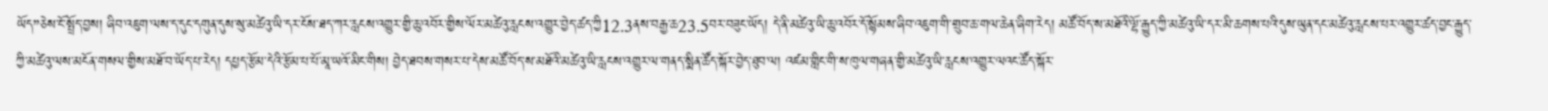ཡོད”ཅེས་ངོ་སྤྲོད་བྱས། ཞིབ་འཇུག་ལས་ད་དུང་དགུན་དུས་སུ་མཚེའུ་ཡི་དར་ངོས་ཐད་ཀར་རླངས་འགྱུར་གྱི་ཆུ་འབོར་གྱིས་ལོར་མཚེའུ་རླངས་འགྱུར་བྱེད་ཚད་ཀྱི12.3ནས་བརྒྱ་ཆ23.5བར་བཟུང་ཡོད། དེ་ནི་མཚེའུ་ཡི་ཆུ་འབོར་དོ་སྙོམས་ཞིབ་འཇུག་གི་གྲུབ་ཆ་གལ་ཆེན་ཞིག་རེད། མཚོ་བོད་ས་མཐོའི་ལྷོ་རྒྱུད་ཀྱི་མཚེའུ་ཡི་དར་མི་ཆགས་པའི་དུས་ཡུན་དང་མཚེའུ་རླངས་པར་འགྱུར་ཚད་བྱང་རྒྱུད་ཀྱི་མཚེའུ་ལས་མངོན་གསལ་གྱིས་མཐོ་བ་ཡོད་པ་རེད། དཔྱད་རྩོམ་དེའི་རྩོམ་པ་པོ་མཱ་ཡའོ་མིང་གིས། བྱེད་ཐབས་གསར་པ་དེས་མཚོ་བོད་ས་མཐོའི་མཚེའུ་ཡི་རླངས་འགྱུར་ལ་གནད་སྨིན་ཚོད་སྐོར་བྱེད་ཐུབ་ལ། འཛམ་གླིང་གི་ས་ཁུལ་གཞན་གྱི་མཚེའུ་ཡི་རླངས་འགྱུར་ལའང་ཚོད་སྐོར་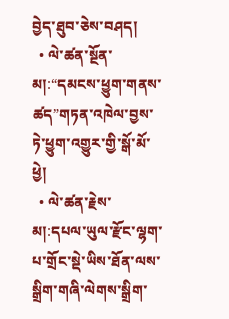བྱེད་ཐུབ་ཅེས་བཤད།
  • ལེ་ཚན་སྔོན་མ།:“དམངས་ཕྱུག་གནས་ཚད”གཏན་འཁེལ་བྱས་ཏེ་ཕྱུག་འགྱུར་གྱི་སྒོ་མོ་ཕྱེ།
  • ལེ་ཚན་རྗེས་མ།:དཔལ་ཡུལ་རྫོང་ལྷག་པ་གྲོང་སྡེ་ཡིས་ཐོན་ལས་སྒྲིག་གཞི་ལེགས་སྒྲིག་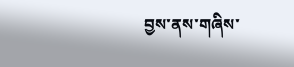བྱས་ནས་གཞིས་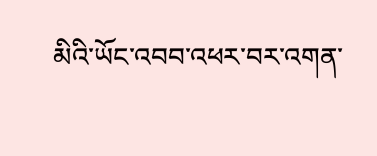མིའི་ཡོང་འབབ་འཕར་བར་འགན་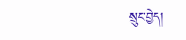སྲུང་བྱེད།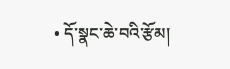• དོ་སྣང་ཆེ་བའི་རྩོམ།